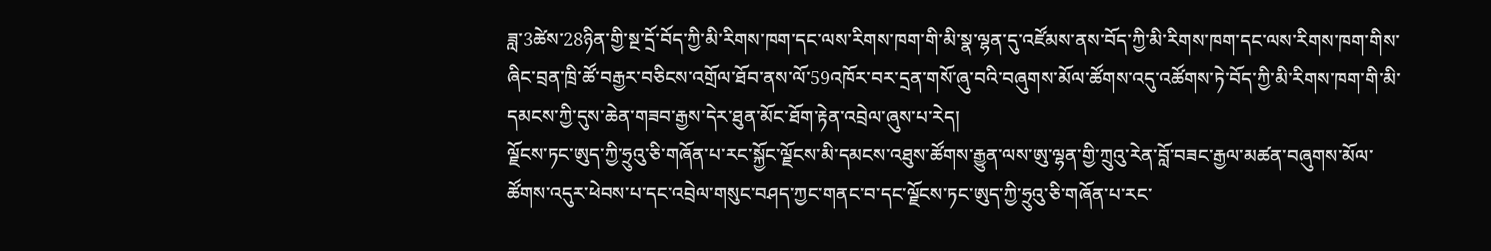ཟླ་3ཚེས་28ཉིན་གྱི་སྔ་དྲོ་བོད་ཀྱི་མི་རིགས་ཁག་དང་ལས་རིགས་ཁག་གི་མི་སྣ་ལྷན་དུ་འཛོམས་ནས་བོད་ཀྱི་མི་རིགས་ཁག་དང་ལས་རིགས་ཁག་གིས་ཞིང་བྲན་ཁྲི་ཚོ་བརྒྱར་བཅིངས་འགྲོལ་ཐོབ་ནས་ལོ་59འཁོར་བར་དྲན་གསོ་ཞུ་བའི་བཞུགས་མོལ་ཚོགས་འདུ་འཚོགས་ཏེ་བོད་ཀྱི་མི་རིགས་ཁག་གི་མི་དམངས་ཀྱི་དུས་ཆེན་གཟབ་རྒྱས་དེར་ཐུན་མོང་ཐོག་རྟེན་འབྲེལ་ཞུས་པ་རེད།
ལྗོངས་ཏང་ཨུད་ཀྱི་ཧྲུའུ་ཅི་གཞོན་པ་རང་སྐྱོང་ལྗོངས་མི་དམངས་འཐུས་ཚོགས་རྒྱུན་ལས་ཨུ་ལྷན་གྱི་ཀྲུའུ་རེན་བློ་བཟང་རྒྱལ་མཚན་བཞུགས་མོལ་ཚོགས་འདུར་ཕེབས་པ་དང་འབྲེལ་གསུང་བཤད་ཀྱང་གནང་བ་དང་ལྗོངས་ཏང་ཨུད་ཀྱི་ཧྲུའུ་ཅི་གཞོན་པ་རང་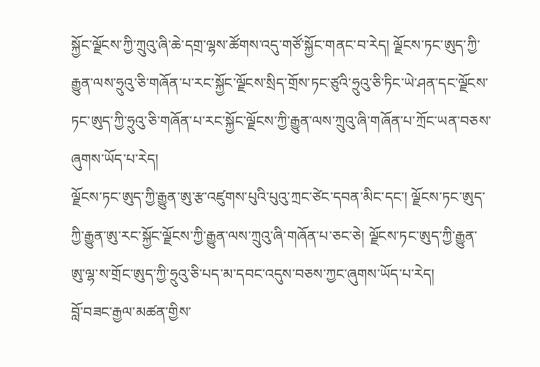སྐྱོང་ལྗོངས་ཀྱི་ཀྲུའུ་ཞི་ཆེ་དགྲ་ལྷས་ཚོགས་འདུ་གཙོ་སྐྱོང་གནང་བ་རེད། ལྗོངས་ཏང་ཨུད་ཀྱི་རྒྱུན་ལས་ཧྲུའུ་ཅི་གཞོན་པ་རང་སྐྱོང་ལྗོངས་སྲིད་གྲོས་ཏང་ཙུའི་ཧྲུའུ་ཅི་ཏིང་ཡེ་ཤན་དང་ལྗོངས་ཏང་ཨུད་ཀྱི་ཧྲུའུ་ཅི་གཞོན་པ་རང་སྐྱོང་ལྗོངས་ཀྱི་རྒྱུན་ལས་ཀྲུའུ་ཞི་གཞོན་པ་ཀྲོང་ཡན་བཅས་ཞུགས་ཡོད་པ་རེད།
ལྗོངས་ཏང་ཨུད་ཀྱི་རྒྱུན་ཨུ་རྩ་འཛུགས་པུའི་པུའུ་ཀྲང་ཙེང་དབན་མིང་དང་། ལྗོངས་ཏང་ཨུད་ཀྱི་རྒྱུན་ཨུ་རང་སྐྱོང་ལྗོངས་ཀྱི་རྒྱུན་ལས་ཀྲུའུ་ཞི་གཞོན་པ་ཅང་ཅེ། ལྗོངས་ཏང་ཨུད་ཀྱི་རྒྱུན་ཨུ་ལྷ་ས་གྲོང་ཨུད་ཀྱི་ཧྲུའུ་ཅི་པད་མ་དབང་འདུས་བཅས་ཀྱང་ཞུགས་ཡོད་པ་རེད།
བློ་བཟང་རྒྱལ་མཚན་གྱིས་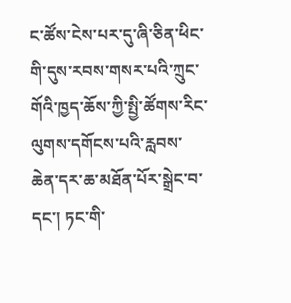ང་ཚོས་ངེས་པར་དུ་ཞི་ཅིན་ཕིང་གི་དུས་རབས་གསར་པའི་ཀྲུང་གོའི་ཁྱད་ཆོས་ཀྱི་སྤྱི་ཚོགས་རིང་ལུགས་དགོངས་པའི་རླབས་ཆེན་དར་ཆ་མཐོན་པོར་སྒྲེང་བ་དང་། ཏང་གི་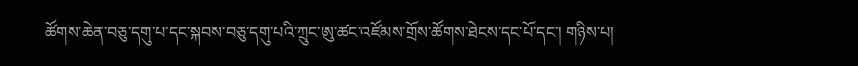ཚོགས་ཆེན་བཅུ་དགུ་པ་དང་སྐབས་བཅུ་དགུ་པའི་ཀྲུང་ཨུ་ཚང་འཛོམས་གྲོས་ཚོགས་ཐེངས་དང་པོ་དང་། གཉིས་པ།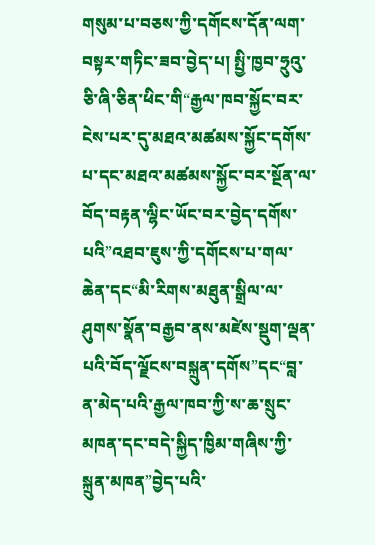གསུམ་པ་བཅས་ཀྱི་དགོངས་དོན་ལག་བསྟར་གཏིང་ཟབ་བྱེད་པ། སྤྱི་ཁྱབ་ཧྲུའུ་ཅི་ཞི་ཅིན་ཕིང་གི“རྒྱལ་ཁབ་སྐྱོང་བར་ངེས་པར་དུ་མཐའ་མཚམས་སྐྱོང་དགོས་པ་དང་མཐའ་མཚམས་སྐྱོང་བར་སྔོན་ལ་བོད་བརྟན་ལྷིང་ཡོང་བར་བྱེད་དགོས་པའི”འཐབ་ཇུས་ཀྱི་དགོངས་པ་གལ་ཆེན་དང“མི་རིགས་མཐུན་སྒྲིལ་ལ་ཤུགས་སྣོན་བརྒྱབ་ནས་མཛེས་སྡུག་ལྡན་པའི་བོད་ལྗོངས་བསྐྲུན་དགོས”དང“བླ་ན་མེད་པའི་རྒྱལ་ཁབ་ཀྱི་ས་ཆ་སྲུང་མཁན་དང་བདེ་སྐྱིད་ཁྱིམ་གཞིས་ཀྱི་སྐྲུན་མཁན”བྱེད་པའི་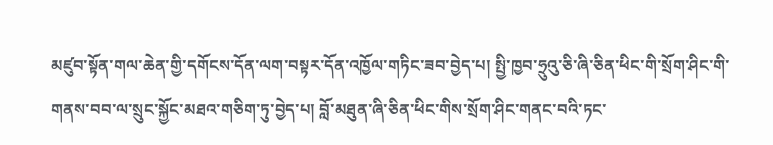མཛུབ་སྟོན་གལ་ཆེན་གྱི་དགོངས་དོན་ལག་བསྟར་དོན་འཁྱོལ་གཏིང་ཟབ་བྱེད་པ། སྤྱི་ཁྱབ་ཧྲུའུ་ཅི་ཞི་ཅིན་ཕིང་གི་སྲོག་ཤིང་གི་གནས་བབ་ལ་སྲུང་སྐྱོང་མཐའ་གཅིག་ཏུ་བྱེད་པ། བློ་མཐུན་ཞི་ཅིན་ཕིང་གིས་སྲོག་ཤིང་གནང་བའི་ཏང་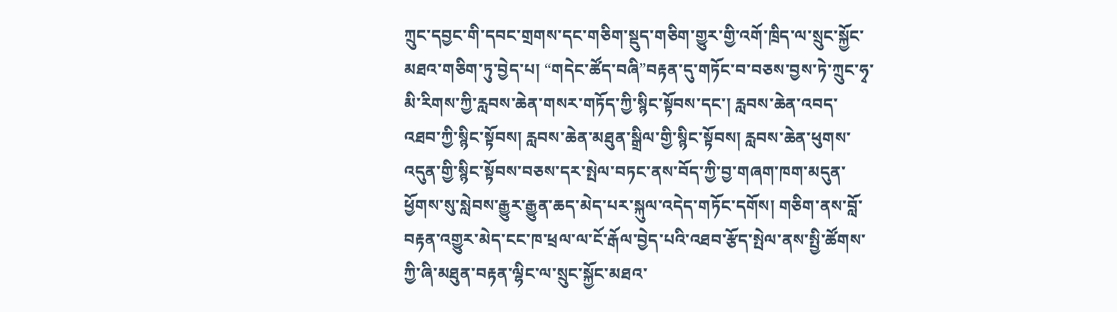ཀྲུང་དབྱང་གི་དབང་གྲགས་དང་གཅིག་སྡུད་གཅིག་གྱུར་གྱི་འགོ་ཁྲིད་ལ་སྲུང་སྐྱོང་མཐའ་གཅིག་ཏུ་བྱེད་པ། “གདེང་ཚོད་བཞི”བརྟན་དུ་གཏོང་བ་བཅས་བྱས་ཏེ་ཀྲུང་ཧྭ་མི་རིགས་ཀྱི་རླབས་ཆེན་གསར་གཏོད་ཀྱི་སྙིང་སྟོབས་དང་། རླབས་ཆེན་འབད་འཐབ་ཀྱི་སྙིང་སྟོབས། རླབས་ཆེན་མཐུན་སྒྲིལ་གྱི་སྙིང་སྟོབས། རླབས་ཆེན་ཕུགས་འདུན་གྱི་སྙིང་སྟོབས་བཅས་དར་སྤེལ་བཏང་ནས་བོད་ཀྱི་བྱ་གཞག་ཁག་མདུན་ཕྱོགས་སུ་སླེབས་རྒྱུར་རྒྱུན་ཆད་མེད་པར་སྐུལ་འདེད་གཏོང་དགོས། གཅིག་ནས་བློ་བརྟན་འགྱུར་མེད་ངང་ཁ་ཕྲལ་ལ་ངོ་རྒོལ་བྱེད་པའི་འཐབ་རྩོད་སྤེལ་ནས་སྤྱི་ཚོགས་ཀྱི་ཞི་མཐུན་བརྟན་ལྷིང་ལ་སྲུང་སྐྱོང་མཐའ་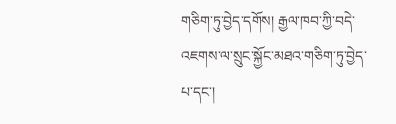གཅིག་ཏུ་བྱེད་དགོས། རྒྱལ་ཁབ་ཀྱི་བདེ་འཇགས་ལ་སྲུང་སྐྱོང་མཐའ་གཅིག་ཏུ་བྱེད་པ་དང་།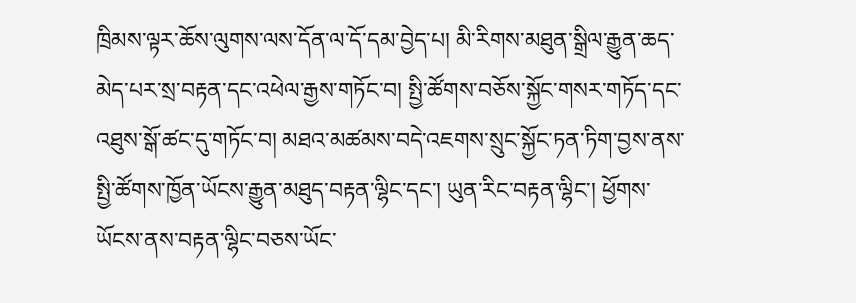ཁྲིམས་ལྟར་ཆོས་ལུགས་ལས་དོན་ལ་དོ་དམ་བྱེད་པ། མི་རིགས་མཐུན་སྒྲིལ་རྒྱུན་ཆད་མེད་པར་སྲ་བརྟན་དང་འཕེལ་རྒྱས་གཏོང་བ། སྤྱི་ཚོགས་བཅོས་སྐྱོང་གསར་གཏོད་དང་འཐུས་སྒོ་ཚང་དུ་གཏོང་བ། མཐའ་མཚམས་བདེ་འཇགས་སྲུང་སྐྱོང་ཏན་ཏིག་བྱས་ནས་སྤྱི་ཚོགས་ཁྱོན་ཡོངས་རྒྱུན་མཐུད་བརྟན་ལྷིང་དང་། ཡུན་རིང་བརྟན་ལྷིང་། ཕྱོགས་ཡོངས་ནས་བརྟན་ལྷིང་བཅས་ཡོང་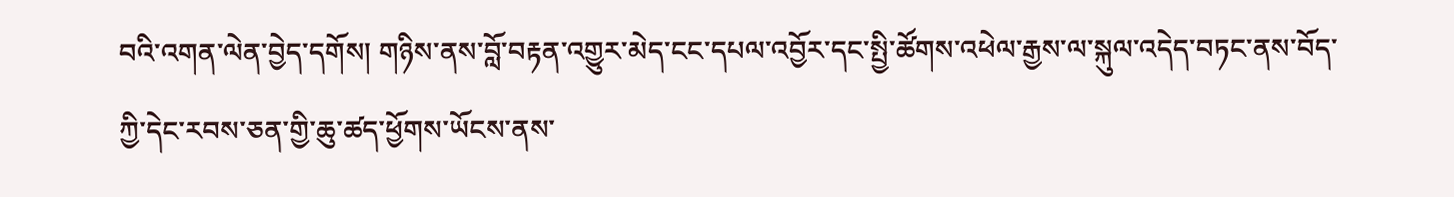བའི་འགན་ལེན་བྱེད་དགོས། གཉིས་ནས་བློ་བརྟན་འགྱུར་མེད་ངང་དཔལ་འབྱོར་དང་སྤྱི་ཚོགས་འཕེལ་རྒྱས་ལ་སྐུལ་འདེད་བཏང་ནས་བོད་ཀྱི་དེང་རབས་ཅན་གྱི་ཆུ་ཚད་ཕྱོགས་ཡོངས་ནས་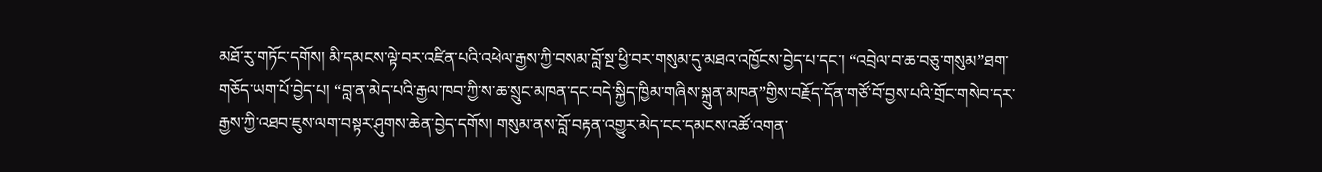མཐོ་རུ་གཏོང་དགོས། མི་དམངས་ལྟེ་བར་འཛིན་པའི་འཕེལ་རྒྱས་ཀྱི་བསམ་བློ་སྔ་ཕྱི་བར་གསུམ་དུ་མཐའ་འཁྱོངས་བྱེད་པ་དང་། “འབྲེལ་བ་ཆ་བཅུ་གསུམ”ཐག་གཅོད་ཡག་པོ་བྱེད་པ། “བླ་ན་མེད་པའི་རྒྱལ་ཁབ་ཀྱི་ས་ཆ་སྲུང་མཁན་དང་བདེ་སྐྱིད་ཁྱིམ་གཞིས་སྐྲུན་མཁན”གྱིས་བརྗོད་དོན་གཙོ་བོ་བྱས་པའི་གྲོང་གསེབ་དར་རྒྱས་ཀྱི་འཐབ་ཇུས་ལག་བསྟར་ཤུགས་ཆེན་བྱེད་དགོས། གསུམ་ནས་བློ་བརྟན་འགྱུར་མེད་ངང་དམངས་འཚོ་འགན་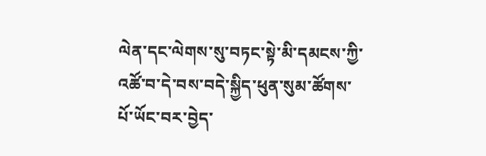ལེན་དང་ལེགས་སུ་བཏང་སྟེ་མི་དམངས་ཀྱི་འཚོ་བ་དེ་བས་བདེ་སྐྱིད་ཕུན་སུམ་ཚོགས་པོ་ཡོང་བར་བྱེད་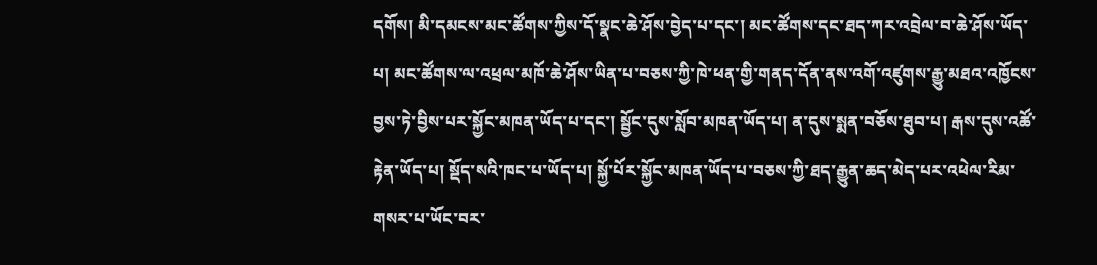དགོས། མི་དམངས་མང་ཚོགས་ཀྱིས་དོ་སྣང་ཆེ་ཤོས་བྱེད་པ་དང་། མང་ཚོགས་དང་ཐད་ཀར་འབྲེལ་བ་ཆེ་ཤོས་ཡོད་པ། མང་ཚོགས་ལ་འཕྲལ་མཁོ་ཆེ་ཤོས་ཡིན་པ་བཅས་ཀྱི་ཁེ་ཕན་གྱི་གནད་དོན་ནས་འགོ་འཛུགས་རྒྱུ་མཐའ་འཁྱོངས་བྱས་ཏེ་བྱིས་པར་སྐྱོང་མཁན་ཡོད་པ་དང་། སྦྱོང་དུས་སློབ་མཁན་ཡོད་པ། ན་དུས་སྨན་བཅོས་ཐུབ་པ། རྒས་དུས་འཚོ་རྟེན་ཡོད་པ། སྡོད་སའི་ཁང་པ་ཡོད་པ། སྐྱོ་པོར་སྐྱོང་མཁན་ཡོད་པ་བཅས་ཀྱི་ཐད་རྒྱུན་ཆད་མེད་པར་འཕེལ་རིམ་གསར་པ་ཡོང་བར་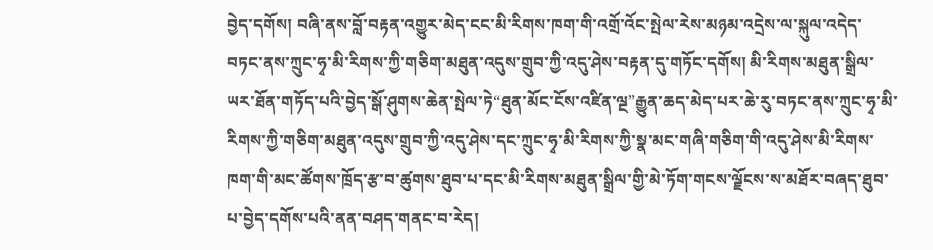བྱེད་དགོས། བཞི་ནས་བློ་བརྟན་འགྱུར་མེད་ངང་མི་རིགས་ཁག་གི་འགྲོ་འོང་སྤེལ་རེས་མཉམ་འདྲེས་ལ་སྐུལ་འདེད་བཏང་ནས་ཀྲུང་ཧྭ་མི་རིགས་ཀྱི་གཅིག་མཐུན་འདུས་གྲུབ་ཀྱི་འདུ་ཤེས་བརྟན་དུ་གཏོང་དགོས། མི་རིགས་མཐུན་སྒྲིལ་ཡར་ཐོན་གཏོད་པའི་བྱེད་སྒོ་ཤུགས་ཆེན་སྤེལ་ཏེ“ཐུན་མོང་ངོས་འཛིན་ལྔ”རྒྱུན་ཆད་མེད་པར་ཆེ་རུ་བཏང་ནས་ཀྲུང་ཧྭ་མི་རིགས་ཀྱི་གཅིག་མཐུན་འདུས་གྲུབ་ཀྱི་འདུ་ཤེས་དང་ཀྲུང་ཧྭ་མི་རིགས་ཀྱི་སྣ་མང་གཞི་གཅིག་གི་འདུ་ཤེས་མི་རིགས་ཁག་གི་མང་ཚོགས་ཁྲོད་རྩ་བ་ཚུགས་ཐུབ་པ་དང་མི་རིགས་མཐུན་སྒྲིལ་གྱི་མེ་ཏོག་གངས་ལྗོངས་ས་མཐོར་བཞད་ཐུབ་པ་བྱེད་དགོས་པའི་ནན་བཤད་གནང་བ་རེད།